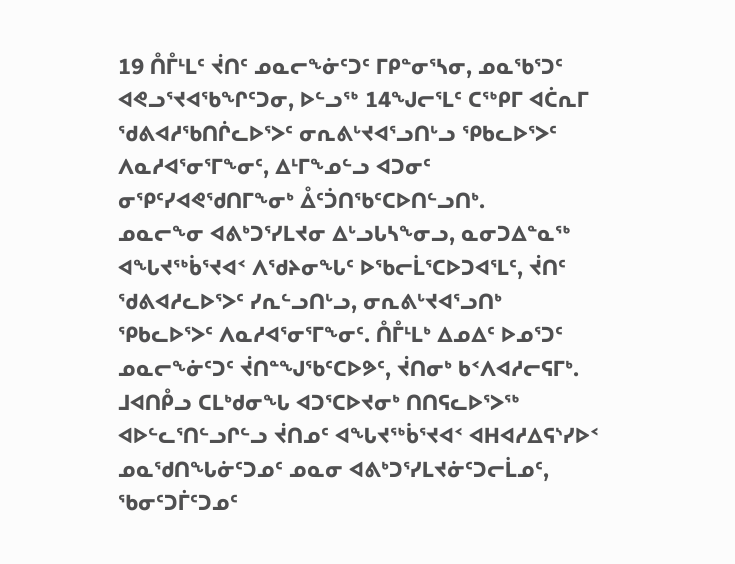19 ᑍᒤᒻᒪᑦ ᔫᑎᑦ ᓄᓇᓕᖕᓃᑦᑐᑦ ᒥᑭᓐᓂᕐᓴᓂ, ᓄᓇᖃᕐᑐᑦ ᐊᕙᓗᕐᔪᐊᖃᖏᑦᑐᓂ, ᐅᓪᓗᖅ 14ᖑᓕᕐᒪᑦ ᑕᖅᑭᒥ ᐊᑖᕆᒥ ᖁᕕᐊᓱᖃᑎᒌᓚᐅᕐᐳᑦ ᓂᕆᕕᒡᔪᐊᕐᓗᑎᒡᓗ ᕿᑲᓚᐅᕐᐳᑦ ᐱᓇᓱᐊᕐᓂᕐᒥᖕᓂᑦ, ᐃᒻᒥᖕᓄᓪᓗ ᐊᑐᓂᑦ ᓂᕿᑦᓯᐊᕙᖁᑎᒥᖕᓂᒃ ᐂᑦᑑᑎᖃᑦᑕᐅᑎᓪᓗᑎᒃ.
ᓄᓇᓕᖕᓂ ᐊᕕᒃᑐᕐᓯᒪᔪᓂ ᐃᒡᓗᒐᓴᖕᓂᓗ, ᓇᓂᑐᐃᓐᓇᖅ ᐊᖓᔪᖅᑳᕐᔪᐊᑉ ᐱᖁᔨᓂᖓᑦ ᐅᖃᓕᒫᕐᑕᐅᑐᐊᕐᒪᑦ, ᔫᑎᑦ ᖁᕕᐊᓱᓚᐅᕐᐳᑦ ᓯᕆᓪᓗᑎᒡᓗ, ᓂᕆᕕᒡᔪᐊᕐᓗᑎᒃ ᕿᑲᓚᐅᕐᐳᑦ ᐱᓇᓱᐊᕐᓂᕐᒥᖕᓂᑦ. ᑍᒤᒻᒪᒃ ᐃᓄᐃᑦ ᐅᓄᕐᑐᑦ ᓄᓇᓕᖕᓃᑦᑐᑦ ᔫᑎᓐᖑᖃᑦᑕᐅᕗᑦ, ᔫᑎᓂᒃ ᑲᑉᐱᐊᓱᓕᕋᒥᒃ.
ᒧᐊᑎᑬᓗ ᑕᒪᒃᑯᓂᖓ ᐊᑐᕐᑕᐅᔪᓂᒃ ᑎᑎᕋᓚᐅᕐᐳᖅ ᐊᐅᓪᓚᕐᑎᓪᓗᒋᓪᓗ ᔫᑎᓄᑦ ᐊᖓᔪᖅᑳᕐᔪᐊᑉ ᐊᕼᐊᓱᐃᕋᔅᓯᐅᑉ ᓄᓇᖁᑎᖓᓃᑦᑐᓄᑦ ᓄᓇᓂ ᐊᕕᒃᑐᕐᓯᒪᔪᓃᑦᑐᓕᒫᓄᑦ, ᖃᓂᑦᑐᒦᑦᑐᓄᑦ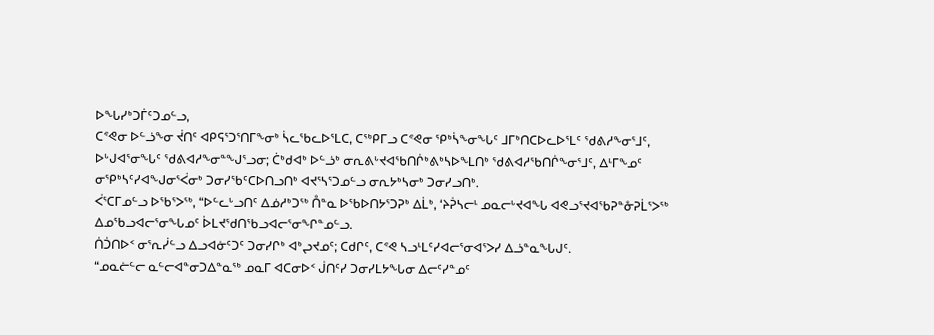ᐅᖓᓯᒃᑐᒦᑦᑐᓄᓪᓗ,
ᑕᕝᕙᓂ ᐅᓪᓘᖕᓂ ᔫᑎᑦ ᐊᑭᕋᕐᑐᕐᑎᒥᖕᓂᒃ ᓵᓚᖃᓚᐅᕐᒪᑕ, ᑕᖅᑭᒥᓗ ᑕᕝᕙᓂ ᕿᒃᓵᖕᓂᖓᑦ ᒧᒥᒃᑎᑕᐅᓚᐅᕐᒪᑦ ᖁᕕᓱᖕᓂᕐᒧᑦ, ᐅᒡᒍᐊᕐᓂᖓᑦ ᖁᕕᐊᓱᖕᓂᓐᖑᕐᓗᓂ; ᑖᒃᑯᐊᒃ ᐅᓪᓘᒃ ᓂᕆᕕᒡᔪᐊᖃᑎᒌᒃᕕᒃᓴᐅᖕᒪᑎᒃ ᖁᕕᐊᓱᖃᑎᒌᖕᓂᕐᒧᑦ, ᐃᒻᒥᖕᓄᑦ ᓂᕿᒃᓴᑦᓯᐊᖑᓂᕐᐹᓂᒃ ᑐᓂᓯᖃᑦᑕᐅᑎᓗᑎᒃ ᐊᔪᕐᓴᕐᑐᓄᓪᓗ ᓂᕆᔭᒃᓴᓂᒃ ᑐᓂᓯᓗᑎᒃ.
ᐹᕐᑕᒥᓄᓪᓗ ᐅᖃᕐᐳᖅ, “ᐅᓪᓚᒡᓗᑎᑦ ᐃᓅᓱᒃᑐᖅ ᑍᓐᓇ ᐅᖃᐅᑎᔭᕐᑐᕈᒃ ᐃᒫᒃ, ‘ᔨᕉᓴᓕᒻ ᓄᓇᓕᒡᔪᐊᖓ ᐊᕙᓗᕐᔪᐊᖃᕈᓐᓁᕈᒫᕐᐳᖅ ᐃᓄᖃᓗᐊᓕᕐᓂᖓᓄᑦ ᐆᒪᔪᖁᑎᖃᓗᐊᓕᕐᓂᖏᓐᓄᓪᓗ.
ᑏᑑᑎᐅᑉ ᓂᕐᕆᓰᓪᓗ ᐃᓗᐊᓃᑦᑐᑦ ᑐᓂᓯᒋᒃ ᐊᒃᖢᔪᓄᑦ; ᑕᑯᒋᑦ, ᑕᕝᕙ ᓴᓗᒻᒪᑦᓯᐊᓕᕐᓂᐊᕐᐳᓯ ᐃᓘᓐᓇᖓᒍᑦ.
“ᓄᓇᓖᓪᓕ ᓇᓪᓕᐊᓐᓂᑐᐃᓐᓇᖅ ᓄᓇᒥ ᐊᑕᓂᐅᑉ ᒎᑎᑦᓯ ᑐᓂᓯᒪᔭᖓᓂ ᐃᓕᑦᓯᓐᓄᑦ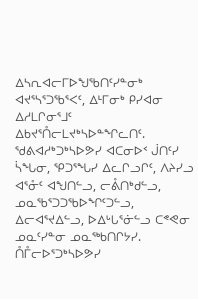ᐃᓴᕆᐊᓕᒥᐅᖑᖃᑎᑦᓯᓐᓂᒃ ᐊᔪᕐᓴᕐᑐᖃᕐᐸᑦ, ᐃᒻᒥᓂᒃ ᑭᓯᐊᓂ ᐃᓱᒪᒋᓂᕐᒧᑦ ᐃᑲᔪᕐᑍᓕᒪᔪᒃᓴᐅᓐᖏᓚᑎᑦ.
ᖁᕕᐊᓱᒃᑐᒃᓴᐅᕗᓯ ᐊᑕᓂᐅᑉ ᒎᑎᑦᓯ ᓵᖓᓂ, ᕿᑐᕐᖓᓯ ᐃᓚᒋᓗᒋᑦ, ᐱᔨᓯᓗ ᐊᕐᓁᑦ ᐊᖑᑎᓪᓗ, ᓕᕔᑎᒃᑯᓪᓗ, ᓄᓇᖃᕐᑐᑐᖃᐅᖏᑦᑐᓪᓗ, ᐃᓕᐊᕐᔪᐃᓪᓗ, ᐅᐃᒡᒐᕐᓃᓪᓗ ᑕᕝᕙᓂ ᓄᓇᑦᓯᓐᓂ ᓄᓇᖅᑲᑎᒋᔭᓯ. ᑍᒤᓕᐅᕐᑐᒃᓴᐅᕗᓯ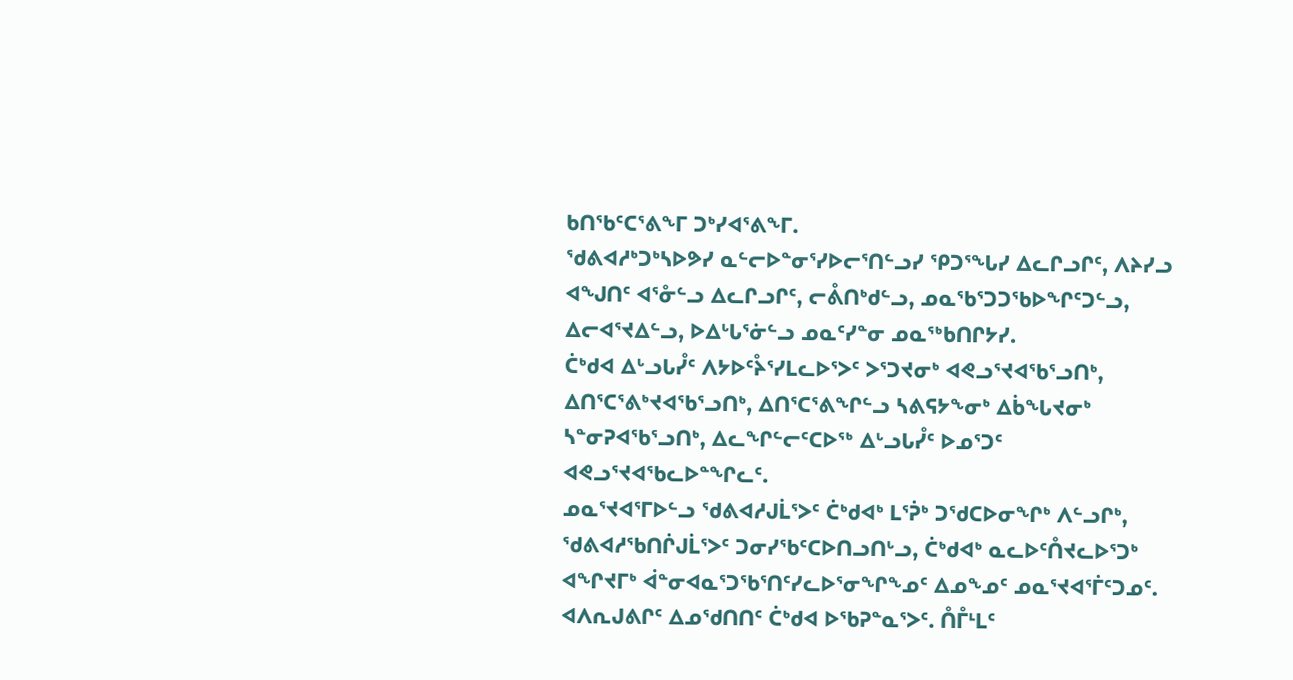ᑲᑎᖃᑦᑕᕐᕕᖕᒥ ᑐᒃᓯᐊᕐᕕᖕᒥ.
ᖁᕕᐊᓱᒃᑐᒃᓴᐅᕗᓯ ᓇᓪᓕᐅᓐᓂᕐᓯᐅᓕᕐᑎᓪᓗᓯ ᕿᑐᕐᖓᓯ ᐃᓚᒋᓗᒋᑦ, ᐱᔨᓯᓗ ᐊᖑᑎᑦ ᐊᕐᓁᓪᓗ ᐃᓚᒋᓗᒋᑦ, ᓕᕔᑎᒃᑯᓪᓗ, ᓄᓇᖃᕐᑐᑐᖃᐅᖏᑦᑐᓪᓗ, ᐃᓕᐊᕐᔪᐃᓪᓗ, ᐅᐃᒡᒐᕐᓃᓪᓗ ᓄᓇᑦᓯᓐᓂ ᓄᓇᖅᑲᑎᒋᔭᓯ.
ᑖᒃᑯᐊ ᐃᒡᓗᒐᓮᑦ ᐱᔭᐅᑦᔧᕐᓯᒪᓚᐅᕐᐳᑦ ᐳᕐᑐᔪᓂᒃ ᐊᕙᓗᕐᔪᐊᖃᕐᓗᑎᒃ, ᐃᑎᕐᑕᕐᕕᒃᔪᐊᖃᕐᓗᑎᒃ, ᐃᑎᕐᑕᕐᕕᖏᓪᓗ ᓴᕕᕋᔭᖕᓂᒃ ᐃᑳᖓᔪᓂᒃ ᓴᓐᓂᕈᐊᖃᕐᓗᑎᒃ, ᐃᓚᖏᓪᓕᑦᑕᐅᖅ ᐃᒡᓗᒐᓮᑦ ᐅᓄᕐᑐᑦ ᐊᕙᓗᕐᔪᐊᖃᓚᐅᓐᖏᓚᑦ.
ᓄᓇᕐᔪᐊᕐᒥᐅᓪᓗ ᖁᕕᐊᓱᒍᒫᕐᐳᑦ ᑖᒃᑯᐊᒃ ᒪᕐᕉᒃ ᑐᖁᑕᐅᓂᖏᒃ ᐱᓪᓗᒋᒃ, ᖁᕕᐊᓱᖃᑎᒌᒍᒫᕐᐳᑦ ᑐᓂᓯᖃᑦᑕᐅᑎᓗᑎᒡᓗ, ᑖᒃᑯᐊᒃ ᓇᓚᐅᑦᑍᔪᓚᐅᕐᑐᒃ ᐊᖏᔪᒥᒃ ᐋᓐᓂᐊᓇᕐᑐᖃᕐᑎᑦᓯᓚᐅᕐᓂᖏᖕᓄᑦ ᐃᓄᖕᓄᑦ ᓄᓇᕐᔪᐊᕐᒦᑦᑐᓄᑦ.
ᐊᐱᕆᒍᕕᒋᑦ ᐃᓄᖁᑎᑎᑦ ᑖᒃᑯᐊ ᐅᖃᕈᓐᓇᕐᐳᑦ. ᑍᒤᒻᒪᑦ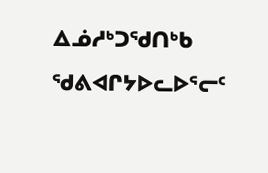ᐃᓅᓱᒃᑐᖁᑎᒃᑲ ᖁᕕᐊᒋᔭᐅᓚᐅᕐᓕᑦ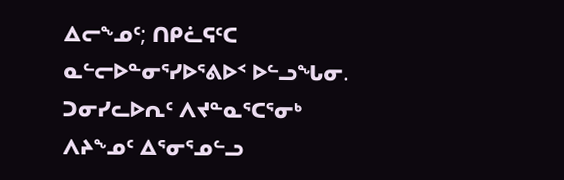ᐃᓕᖕᓄᑦ; ᑎᑭᓛᕋᑦᑕ ᓇᓪᓕᐅᓐᓂᕐᓯᐅᕐᕕᐅᑉ ᐅᓪᓗᖓᓂ. ᑐᓂᓯᓚᐅᕆᑦ ᐱᔪᓐᓇᕐᑕᕐᓂᒃ ᐱᔨᖕᓄᑦ ᐃᕐᓂᕐᓄᓪᓗ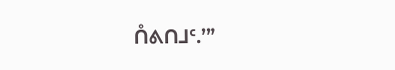ᑍᕕᑎᒧᑦ.’”